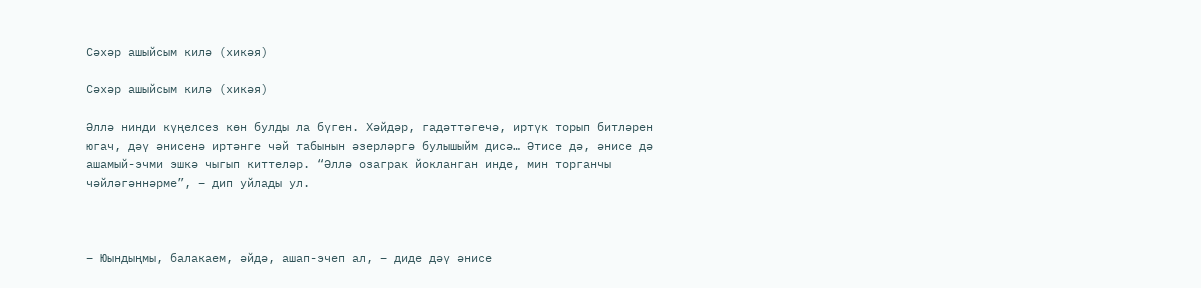Сәхәр ашыйсым килә (хикәя)

Сәхәр ашыйсым килә (хикәя)

Әллә нинди күңелсез көн булды ла бүген. Хәйдәр, гадәттәгечә, иртүк торып битләрен югач, дәү әнисенә иртәнге чәй табынын әзерләргә булышыйм дисә… Әтисе дә, әнисе дә ашамый-эчми эшкә чыгып киттеләр. “Әллә озаграк йокланган инде, мин торганчы чәйләгәннәрме”, – дип уйлады ул.



– Юындыңмы, балакаем, әйдә, ашап-эчеп ал, – диде дәү әнисе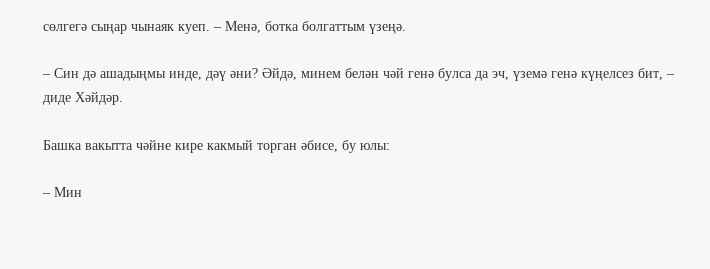сөлгегә сыңар чынаяк куеп. – Менә, ботка болгаттым үзеңә.

– Син дә ашадыңмы инде, дәү әни? Әйдә, минем белән чәй генә булса да эч, үземә генә күңелсез бит, – диде Хәйдәр.

Башка вакытта чәйне кире какмый торган әбисе, бу юлы:

– Мин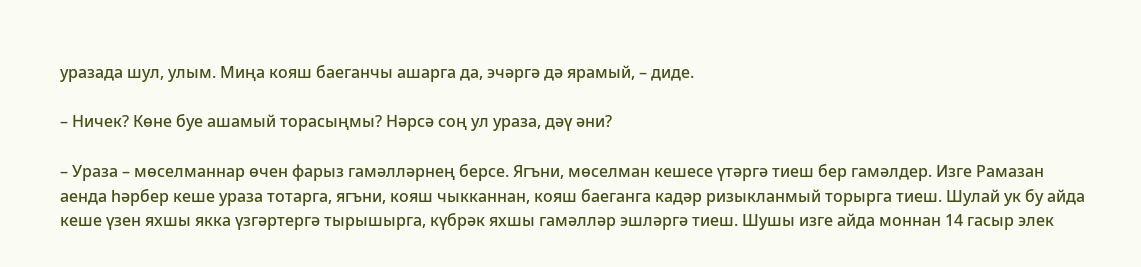уразада шул, улым. Миңа кояш баеганчы ашарга да, эчәргә дә ярамый, – диде.

– Ничек? Көне буе ашамый торасыңмы? Нәрсә соң ул ураза, дәү әни?

– Ураза – мөселманнар өчен фарыз гамәлләрнең берсе. Ягъни, мөселман кешесе үтәргә тиеш бер гамәлдер. Изге Рамазан аенда һәрбер кеше ураза тотарга, ягъни, кояш чыкканнан, кояш баеганга кадәр ризыкланмый торырга тиеш. Шулай ук бу айда кеше үзен яхшы якка үзгәртергә тырышырга, күбрәк яхшы гамәлләр эшләргә тиеш. Шушы изге айда моннан 14 гасыр элек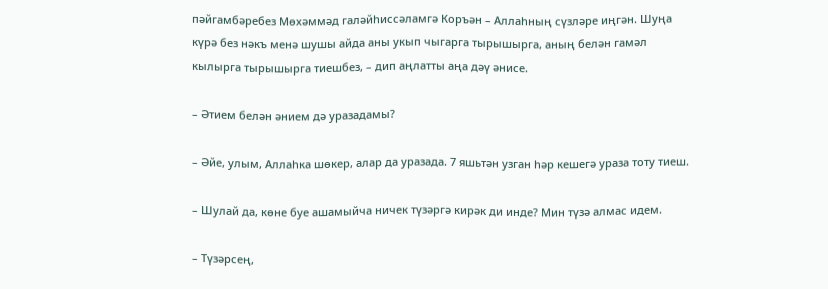пәйгамбәребез Мөхәммәд галәйһиссәламгә Коръән – Аллаһның сүзләре иңгән. Шуңа күрә без нәкъ менә шушы айда аны укып чыгарга тырышырга, аның белән гамәл кылырга тырышырга тиешбез, – дип аңлатты аңа дәү әнисе.

– Әтием белән әнием дә уразадамы?

– Әйе, улым, Аллаһка шөкер, алар да уразада. 7 яшьтән узган һәр кешегә ураза тоту тиеш.

– Шулай да, көне буе ашамыйча ничек түзәргә кирәк ди инде? Мин түзә алмас идем.

– Түзәрсең,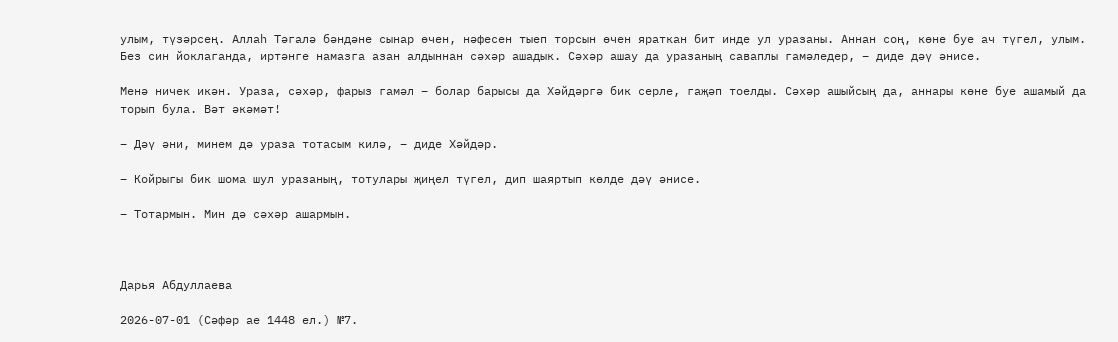улым, түзәрсең. Аллаһ Тәгалә бәндәне сынар өчен, нәфесен тыеп торсын өчен яраткан бит инде ул уразаны. Аннан соң, көне буе ач түгел, улым. Без син йоклаганда, иртәнге намазга азан алдыннан сәхәр ашадык. Сәхәр ашау да уразаның саваплы гамәледер, – диде дәү әнисе.

Менә ничек икән. Ураза, сәхәр, фарыз гамәл – болар барысы да Хәйдәргә бик серле, гаҗәп тоелды. Сәхәр ашыйсың да, аннары көне буе ашамый да торып була. Вәт әкәмәт!

– Дәү әни, минем дә ураза тотасым килә, – диде Хәйдәр.

– Койрыгы бик шома шул уразаның, тотулары җиңел түгел, дип шаяртып көлде дәү әнисе.

– Тотармын. Мин дә сәхәр ашармын.



Дарья Абдуллаева

2026-07-01 (Сәфәр ае 1448 ел.) №7.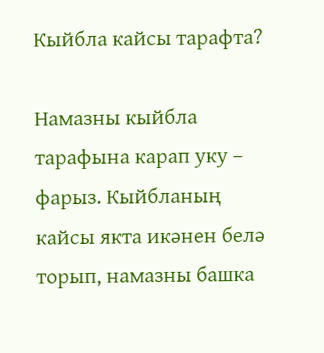Кыйбла кайсы тарафта?

Намазны кыйбла тарафына карап уку – фарыз. Кыйбланың кайсы якта икәнен белә торып, намазны башка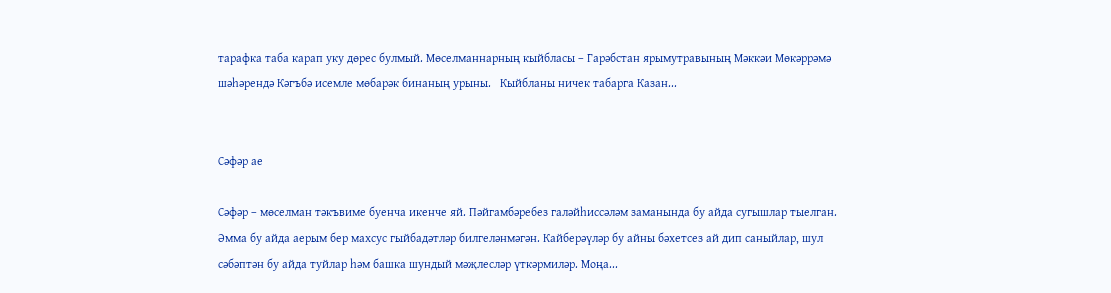тарафка таба карап уку дөрес булмый. Мөселманнарның кыйбласы – Гарәбстан ярымутравының Мәккәи Мөкәррәмә шәһәрендә Кәгъбә исемле мөбарәк бинаның урыны.   Кыйбланы ничек табарга Казан...


Сәфәр ае

Сәфәр – мөселман тәкъвиме буенча икенче яй. Пәйгамбәребез галәйһиссәләм заманында бу айда сугышлар тыелган.   Әмма бу айда аерым бер махсус гыйбадәтләр билгеләнмәгән. Кайберәүләр бу айны бәхетсез ай дип саныйлар, шул сәбәптән бу айда туйлар һәм башка шундый мәҗлесләр үткәрмиләр. Моңа...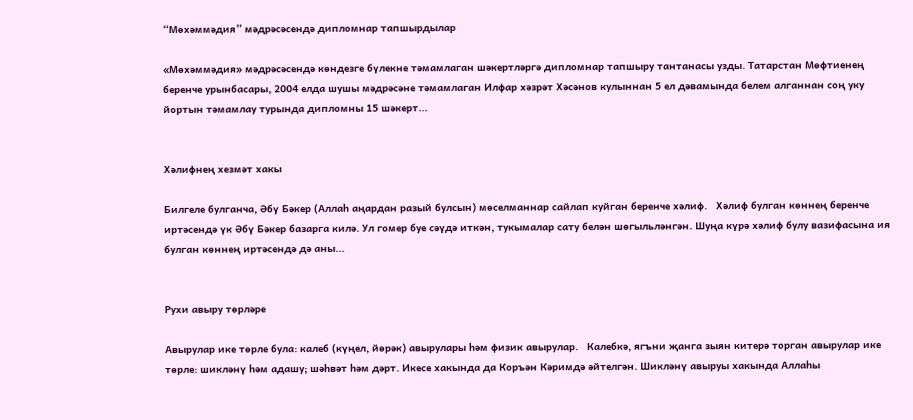“Мөхәммәдия” мәдрәсәсендә дипломнар тапшырдылар

«Мөхәммәдия» мәдрәсәсендә көндезге бүлекне тәмамлаган шәкертләргә дипломнар тапшыру тантанасы узды. Татарстан Мөфтиенең беренче урынбасары, 2004 елда шушы мәдрәсәне тәмамлаган Илфар хәзрәт Хәсәнов кулыннан 5 ел дәвамында белем алганнан соң уку йортын тәмамлау турында дипломны 15 шәкерт...


Хәлифнең хезмәт хакы

Билгеле булганча, Әбү Бәкер (Аллаһ аңардан разый булсын) мөселманнар сайлап куйган беренче хәлиф.   Хәлиф булган көннең беренче иртәсендә үк Әбү Бәкер базарга килә. Ул гомер буе сәүдә иткән, тукымалар сату белән шөгыльләнгән. Шуңа күрә хәлиф булу вазифасына ия булган көннең иртәсендә дә аны...


Рухи авыру төрләре

Авырулар ике төрле була: калеб (күңел, йөрәк) авырулары һәм физик авырулар.   Калебкә, ягъни җанга зыян китерә торган авырулар ике төрле: шикләнү һәм адашу; шәһвәт һәм дәрт. Икесе хакында да Коръән Кәримдә әйтелгән. Шикләнү авыруы хакында Аллаһы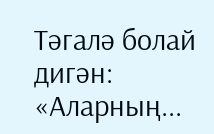Тәгалә болай дигән: «Аларның...